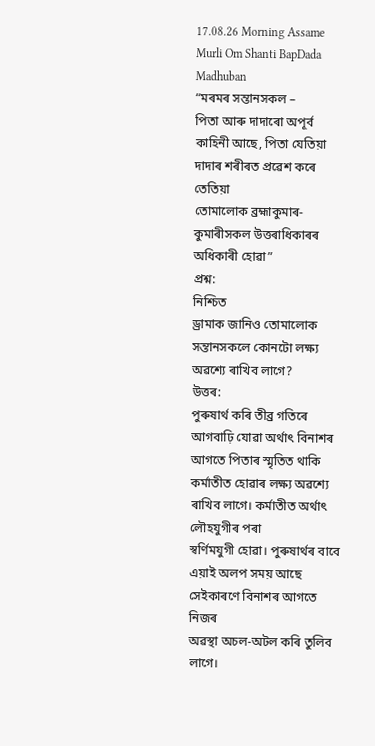17.08.26 Morning Assame Murli Om Shanti BapDada Madhuban
“মৰমৰ সন্তানসকল –
পিতা আৰু দাদাৰো অপূৰ্ব কাহিনী আছে, পিতা যেতিয়া দাদাৰ শৰীৰত প্ৰৱেশ কৰে তেতিয়া
তোমালোক ব্ৰহ্মাকুমাৰ-কুমাৰীসকল উত্তৰাধিকাৰৰ অধিকাৰী হোৱা”
প্ৰশ্ন:
নিশ্চিত
ড্ৰামাক জানিও তোমালোক সন্তানসকলে কোনটো লক্ষ্য অৱশ্যে ৰাখিব লাগে?
উত্তৰ:
পুৰুষাৰ্থ কৰি তীব্ৰ গতিৰে আগবাঢ়ি যোৱা অৰ্থাৎ বিনাশৰ আগতে পিতাৰ স্মৃতিত থাকি
কৰ্মাতীত হোৱাৰ লক্ষ্য অৱশ্যে ৰাখিব লাগে। কৰ্মাতীত অৰ্থাৎ লৌহযুগীৰ পৰা
স্বৰ্ণিমযুগী হোৱা। পুৰুষাৰ্থৰ বাবে এয়াই অলপ সময় আছে সেইকাৰণে বিনাশৰ আগতে নিজৰ
অৱস্থা অচল-অটল কৰি তুলিব লাগে।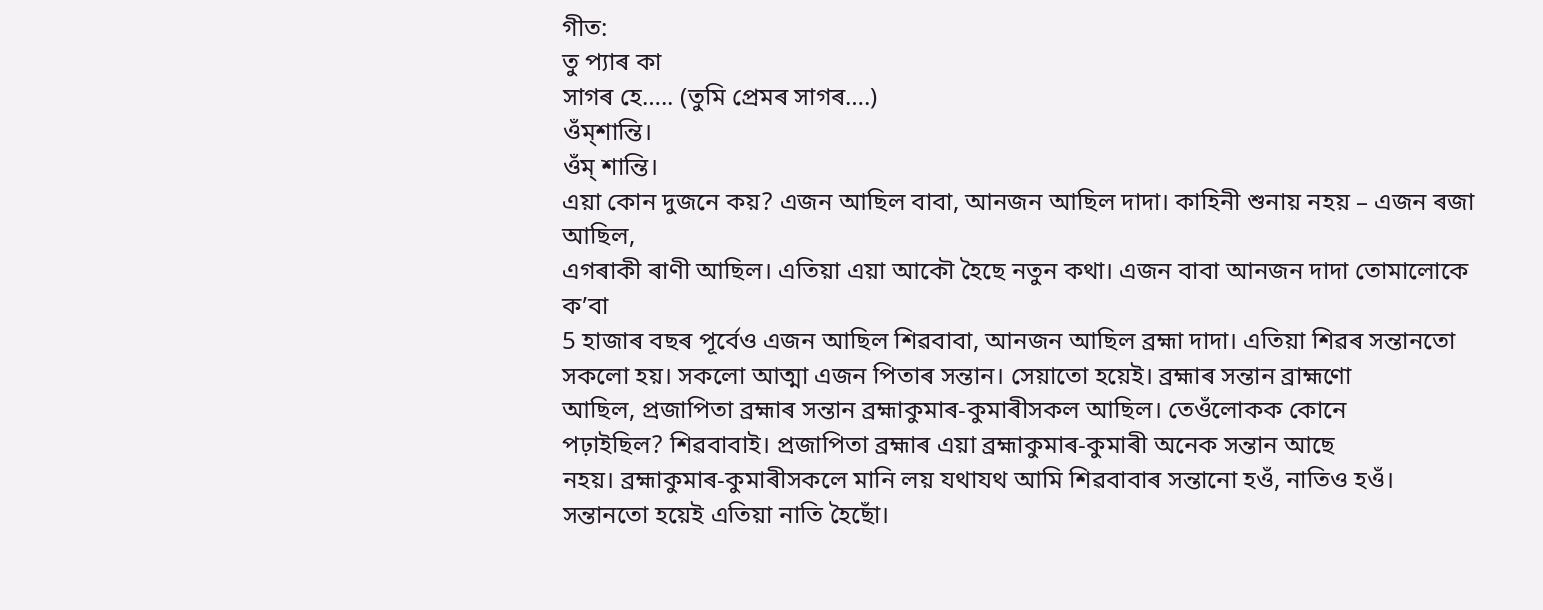গীত:
তু প্যাৰ কা
সাগৰ হে….. (তুমি প্ৰেমৰ সাগৰ….)
ওঁম্শান্তি।
ওঁম্ শান্তি।
এয়া কোন দুজনে কয়? এজন আছিল বাবা, আনজন আছিল দাদা। কাহিনী শুনায় নহয় – এজন ৰজা আছিল,
এগৰাকী ৰাণী আছিল। এতিয়া এয়া আকৌ হৈছে নতুন কথা। এজন বাবা আনজন দাদা তোমালোকে ক’বা
5 হাজাৰ বছৰ পূৰ্বেও এজন আছিল শিৱবাবা, আনজন আছিল ব্ৰহ্মা দাদা। এতিয়া শিৱৰ সন্তানতো
সকলো হয়। সকলো আত্মা এজন পিতাৰ সন্তান। সেয়াতো হয়েই। ব্ৰহ্মাৰ সন্তান ব্ৰাহ্মণো
আছিল, প্ৰজাপিতা ব্ৰহ্মাৰ সন্তান ব্ৰহ্মাকুমাৰ-কুমাৰীসকল আছিল। তেওঁলোকক কোনে
পঢ়াইছিল? শিৱবাবাই। প্ৰজাপিতা ব্ৰহ্মাৰ এয়া ব্ৰহ্মাকুমাৰ-কুমাৰী অনেক সন্তান আছে
নহয়। ব্ৰহ্মাকুমাৰ-কুমাৰীসকলে মানি লয় যথাযথ আমি শিৱবাবাৰ সন্তানো হওঁ, নাতিও হওঁ।
সন্তানতো হয়েই এতিয়া নাতি হৈছোঁ।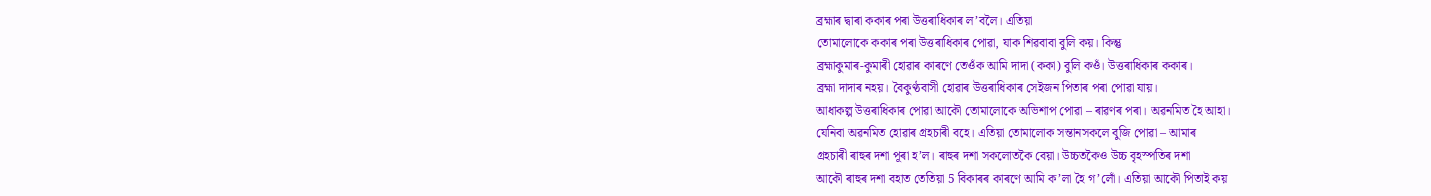ব্ৰহ্মাৰ দ্বাৰা ককাৰ পৰা উত্তৰাধিকাৰ ল’বলৈ। এতিয়া
তোমালোকে ককাৰ পৰা উত্তৰাধিকাৰ পোৱা, যাক শিৱবাবা বুলি কয়। কিন্তু
ব্ৰহ্মাকুমাৰ-কুমাৰী হোৱাৰ কাৰণে তেওঁক আমি দাদা (ককা) বুলি কওঁ। উত্তৰাধিকাৰ ককাৰ।
ব্ৰহ্মা দাদাৰ নহয়। বৈকুণ্ঠবাসী হোৱাৰ উত্তৰাধিকাৰ সেইজন পিতাৰ পৰা পোৱা যায়।
আধাকল্প উত্তৰাধিকাৰ পোৱা আকৌ তোমালোকে অভিশাপ পোৱা – ৰাৱণৰ পৰা। অৱনমিত হৈ আহা।
যেনিবা অৱনমিত হোৱাৰ গ্ৰহচাৰী বহে। এতিয়া তোমালোক সন্তানসকলে বুজি পোৱা – আমাৰ
গ্ৰহচাৰী ৰাহুৰ দশা পূৰা হ’ল। ৰাহুৰ দশা সকলোতকৈ বেয়া। উচ্চতকৈও উচ্চ বৃহস্পতিৰ দশা
আকৌ ৰাহুৰ দশা বহাত তেতিয়া 5 বিকাৰৰ কাৰণে আমি ক’লা হৈ গ’লোঁ। এতিয়া আকৌ পিতাই কয়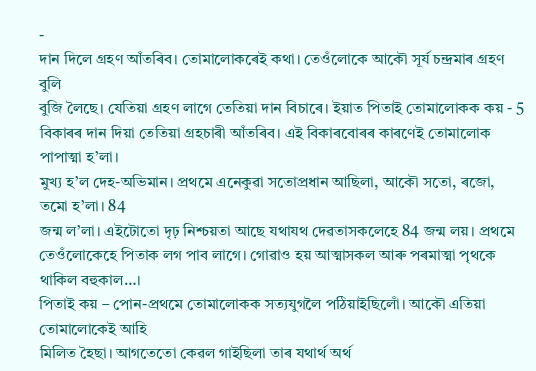-
দান দিলে গ্ৰহণ আঁতৰিব। তোমালোকৰেই কথা। তেওঁলোকে আকৌ সূৰ্য চন্দ্ৰমাৰ গ্ৰহণ বুলি
বুজি লৈছে। যেতিয়া গ্ৰহণ লাগে তেতিয়া দান বিচাৰে। ইয়াত পিতাই তোমালোকক কয় - 5
বিকাৰৰ দান দিয়া তেতিয়া গ্ৰহচাৰী আঁতৰিব। এই বিকাৰবোৰৰ কাৰণেই তোমালোক পাপাত্মা হ’লা।
মুখ্য হ’ল দেহ-অভিমান। প্ৰথমে এনেকুৱা সতোপ্ৰধান আছিলা, আকৌ সতো, ৰজো, তমো হ’লা। 84
জন্ম ল’লা। এইটোতো দৃঢ় নিশ্চয়তা আছে যথাযথ দেৱতাসকলেহে 84 জন্ম লয়। প্ৰথমে
তেওঁলোকেহে পিতাক লগ পাব লাগে। গোৱাও হয় আত্মাসকল আৰু পৰমাত্মা পৃথকে থাকিল বহুকাল…।
পিতাই কয় – পোন-প্ৰথমে তোমালোকক সত্যযুগলৈ পঠিয়াইছিলোঁ। আকৌ এতিয়া তোমালোকেই আহি
মিলিত হৈছা। আগতেতো কেৱল গাইছিলা তাৰ যথাৰ্থ অৰ্থ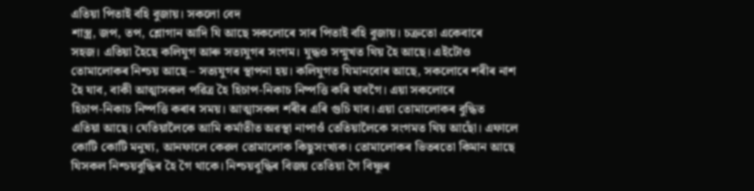এতিয়া পিতাই বহি বুজায়। সকলো বেদ
শাস্ত্ৰ, জপ, তপ, শ্লোগান আদি যি আছে সকলোৰে সাৰ পিতাই বহি বুজায়। চক্ৰতো একেবাৰে
সহজ। এতিয়া হৈছে কলিযুগ আৰু সত্যযুগৰ সংগম। যুদ্ধও সন্মুখত থিয় হৈ আছে। এইটোও
তোমালোকৰ নিশ্চয় আছে – সত্যযুগৰ স্থাপনা হয়। কলিযুগত যিমানবোৰ আছে, সকলোৰে শৰীৰ নাশ
হৈ যাব, বাকী আত্মাসকল পৱিত্ৰ হৈ হিচাপ-নিকাচ নিষ্পত্তি কৰি যাবগৈ। এয়া সকলোৰে
হিচাপ-নিকাচ নিষ্পত্তি কৰাৰ সময়। আত্মাসকল শৰীৰ এৰি গুচি যাব। এয়া তোমালোকৰ বুদ্ধিত
এতিয়া আছে। যেতিয়ালৈকে আমি কৰ্মাতীত অৱস্থা নাপাওঁ তেতিয়ালৈকে সংগমত থিয় আছোঁ। এফালে
কোটি কোটি মনুষ্য, আনফালে কেৱল তোমালোক কিছুসংখ্যক। তোমালোকৰ ভিতৰতো কিমান আছে
যিসকল নিশ্চয়বুদ্ধিৰ হৈ গৈ থাকে। নিশ্চয়বুদ্ধিৰ বিজয় তেতিয়া গৈ বিষ্ণুৰ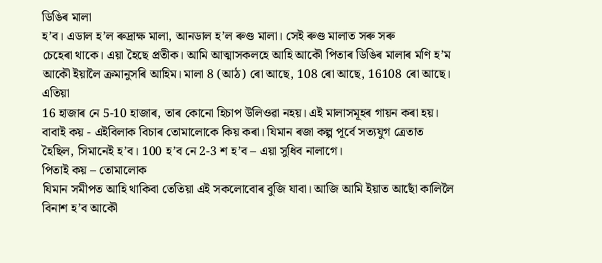ডিঙিৰ মালা
হ’ব। এডাল হ’ল ৰুদ্ৰাক্ষ মালা, আনডাল হ’ল ৰুণ্ড মালা। সেই ৰুণ্ড মালাত সৰু সৰু
চেহেৰা থাকে। এয়া হৈছে প্ৰতীক। আমি আত্মাসকলহে আহি আকৌ পিতাৰ ডিঙিৰ মালাৰ মণি হ’ম
আকৌ ইয়ালৈ ক্ৰমানুসৰি আহিম। মালা 8 (আঠ) ৰো আছে, 108 ৰো আছে, 16108 ৰো আছে। এতিয়া
16 হাজাৰ নে 5-10 হাজাৰ, তাৰ কোনো হিচাপ উলিওৱা নহয়। এই মালাসমূহৰ গায়ন কৰা হয়।
বাবাই কয় - এইবিলাক বিচাৰ তোমালোকে কিয় কৰা। যিমান ৰজা কল্প পূৰ্বে সত্যযুগ ত্ৰেতাত
হৈছিল, সিমানেই হ’ব। 100 হ’ব নে 2-3 শ হ’ব – এয়া সুধিব নালাগে।
পিতাই কয় – তোমালোক
যিমান সমীপত আহি থাকিবা তেতিয়া এই সকলোবোৰ বুজি যাবা। আজি আমি ইয়াত আছোঁ কালিলৈ
বিনাশ হ’ব আকৌ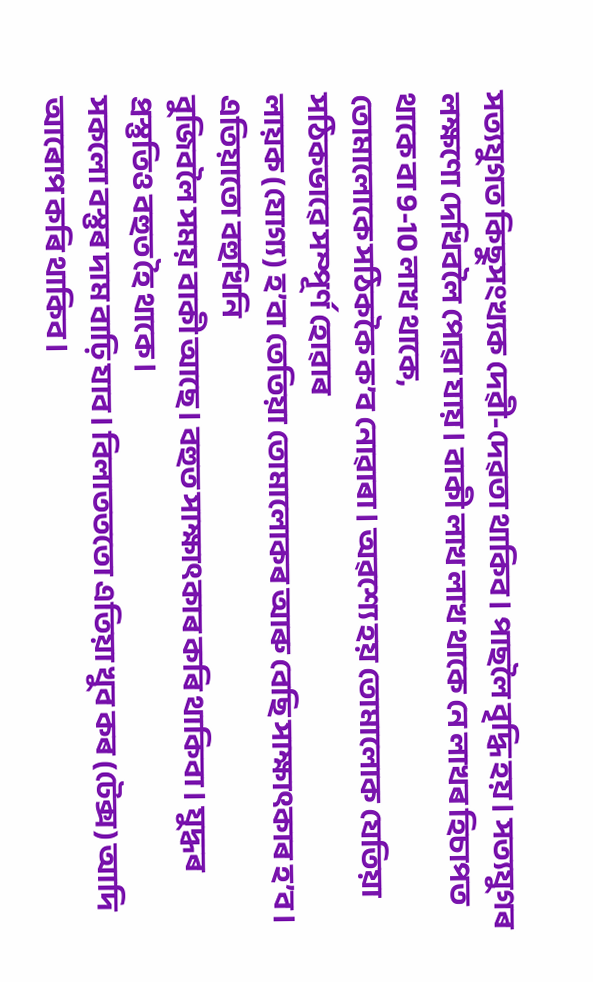সত্যযুগত কিছুসংখ্যক দেৱী-দেৱতা থাকিব। পাছলৈ বৃদ্ধি হয়। সত্যযুগৰ
লক্ষণো দেখিবলৈ পোৱা যায়। বাকী লাখ লাখ থাকে নে লাখৰ হিচাপত থাকে বা 9-10 লাখ থাকে,
তোমালোকে সঠিককৈ ক’ব নোৱাৰা। অৱশ্যে হয় তোমালোক যেতিয়া সঠিকভাৱে সম্পূৰ্ণ হোৱাৰ
লায়ক (যোগ্য) হ’বা তেতিয়া তোমালোকৰ আৰু বেছি সাক্ষাৎকাৰ হ’ব। এতিয়াতো বহুখিনি
বুজিবলৈ সময় বাকী আছে। বহুত সাক্ষাৎকাৰ কৰি থাকিবা। যুদ্ধৰ প্ৰস্তুতিও বহুত হৈ থাকে।
সকলো বস্তুৰ দাম বাঢ়ি যাব। বিলাতততো এতিয়া খুব কৰ (টেক্স) আদি আৰোপ কৰি থাকিব।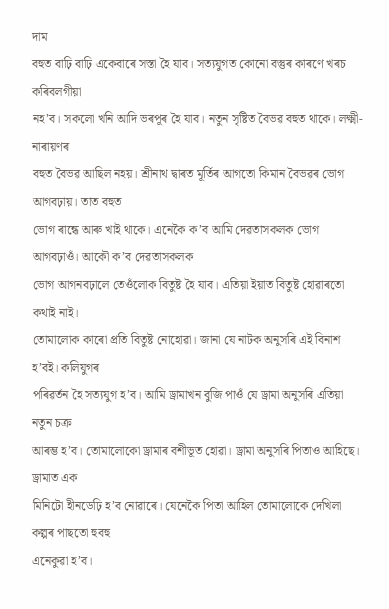দাম
বহুত বাঢ়ি বাঢ়ি একেবাৰে সস্তা হৈ যাব। সত্যযুগত কোনো বস্তুৰ কাৰণে খৰচ কৰিবলগীয়া
নহ’ব। সকলো খনি আদি ভৰপূৰ হৈ যাব। নতুন সৃষ্টিত বৈভৱ বহুত থাকে। লক্ষ্মী-নাৰায়ণৰ
বহুত বৈভৱ আছিল নহয়। শ্ৰীনাথ দ্বাৰত মূৰ্তিৰ আগতো কিমান বৈভৱৰ ভোগ আগবঢ়ায়। তাত বহুত
ভোগ ৰান্ধে আৰু খাই থাকে। এনেকৈ ক’ব আমি দেৱতাসকলক ভোগ আগবঢ়াওঁ। আকৌ ক’ব দেৱতাসকলক
ভোগ আগনবঢ়ালে তেওঁলোক বিতুষ্ট হৈ যাব। এতিয়া ইয়াত বিতুষ্ট হোৱাৰতো কথাই নাই।
তোমালোক কাৰো প্ৰতি বিতুষ্ট নোহোৱা। জানা যে নাটক অনুসৰি এই বিনাশ হ’বই। কলিযুগৰ
পৰিৱৰ্তন হৈ সত্যযুগ হ’ব। আমি ড্ৰামাখন বুজি পাওঁ যে ড্ৰামা অনুসৰি এতিয়া নতুন চক্ৰ
আৰম্ভ হ’ব। তোমালোকো ড্ৰামাৰ বশীভূত হোৱা। ড্ৰামা অনুসৰি পিতাও আহিছে। ড্ৰামাত এক
মিনিটো হীনডেঢ়ি হ’ব নোৱাৰে। যেনেকৈ পিতা আহিল তোমালোকে দেখিলা কল্পৰ পাছতো হুবহু
এনেকুৱা হ’ব।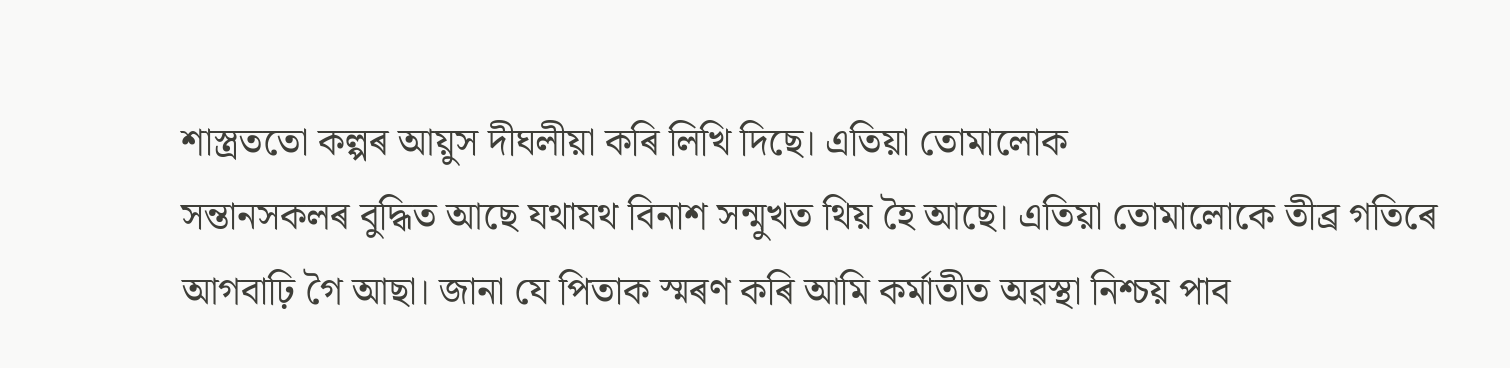শাস্ত্ৰততো কল্পৰ আয়ুস দীঘলীয়া কৰি লিখি দিছে। এতিয়া তোমালোক
সন্তানসকলৰ বুদ্ধিত আছে যথাযথ বিনাশ সন্মুখত থিয় হৈ আছে। এতিয়া তোমালোকে তীব্ৰ গতিৰে
আগবাঢ়ি গৈ আছা। জানা যে পিতাক স্মৰণ কৰি আমি কৰ্মাতীত অৱস্থা নিশ্চয় পাব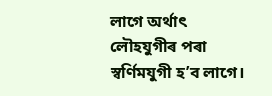লাগে অৰ্থাৎ
লৌহযুগীৰ পৰা স্বৰ্ণিমযুগী হ’ব লাগে।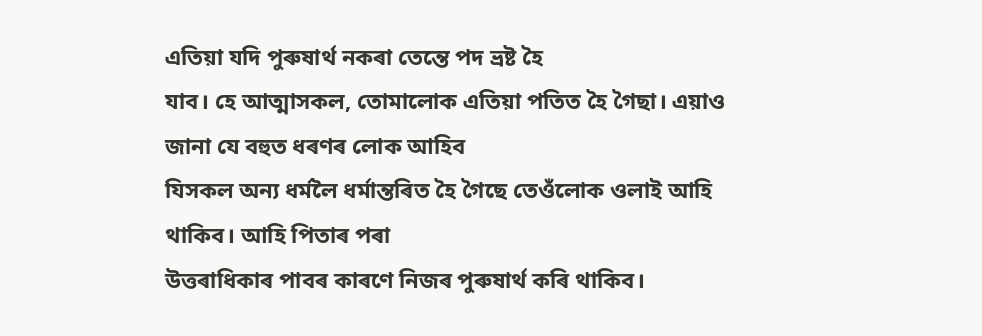এতিয়া যদি পুৰুষাৰ্থ নকৰা তেন্তে পদ ভ্ৰষ্ট হৈ
যাব। হে আত্মাসকল, তোমালোক এতিয়া পতিত হৈ গৈছা। এয়াও জানা যে বহুত ধৰণৰ লোক আহিব
যিসকল অন্য ধৰ্মলৈ ধৰ্মান্তৰিত হৈ গৈছে তেওঁলোক ওলাই আহি থাকিব। আহি পিতাৰ পৰা
উত্তৰাধিকাৰ পাবৰ কাৰণে নিজৰ পুৰুষাৰ্থ কৰি থাকিব।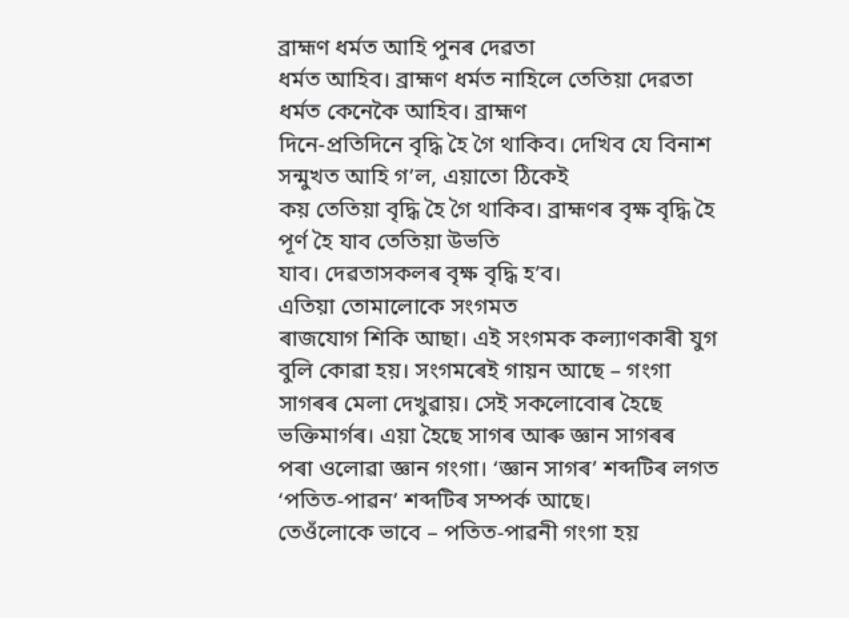ব্ৰাহ্মণ ধৰ্মত আহি পুনৰ দেৱতা
ধৰ্মত আহিব। ব্ৰাহ্মণ ধৰ্মত নাহিলে তেতিয়া দেৱতা ধৰ্মত কেনেকৈ আহিব। ব্ৰাহ্মণ
দিনে-প্ৰতিদিনে বৃদ্ধি হৈ গৈ থাকিব। দেখিব যে বিনাশ সন্মুখত আহি গ’ল, এয়াতো ঠিকেই
কয় তেতিয়া বৃদ্ধি হৈ গৈ থাকিব। ব্ৰাহ্মণৰ বৃক্ষ বৃদ্ধি হৈ পূৰ্ণ হৈ যাব তেতিয়া উভতি
যাব। দেৱতাসকলৰ বৃক্ষ বৃদ্ধি হ’ব।
এতিয়া তোমালোকে সংগমত
ৰাজযোগ শিকি আছা। এই সংগমক কল্যাণকাৰী যুগ বুলি কোৱা হয়। সংগমৰেই গায়ন আছে – গংগা
সাগৰৰ মেলা দেখুৱায়। সেই সকলোবোৰ হৈছে ভক্তিমাৰ্গৰ। এয়া হৈছে সাগৰ আৰু জ্ঞান সাগৰৰ
পৰা ওলোৱা জ্ঞান গংগা। ‘জ্ঞান সাগৰ’ শব্দটিৰ লগত ‘পতিত-পাৱন’ শব্দটিৰ সম্পৰ্ক আছে।
তেওঁলোকে ভাবে – পতিত-পাৱনী গংগা হয়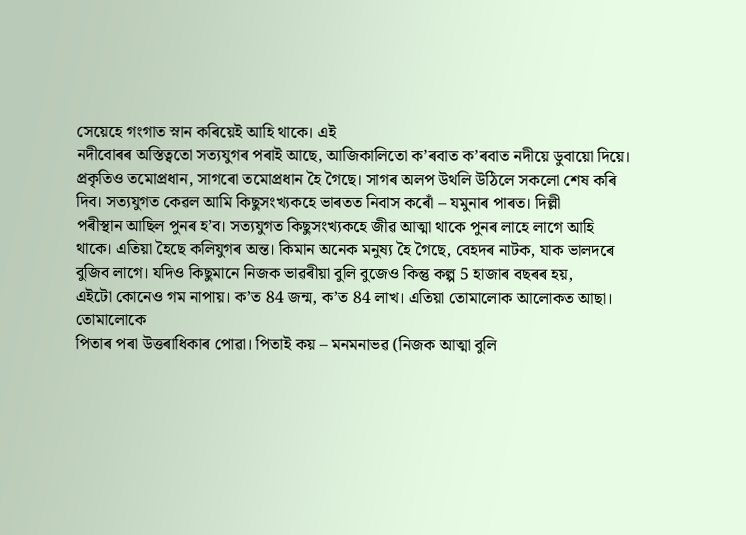সেয়েহে গংগাত স্নান কৰিয়েই আহি থাকে। এই
নদীবোৰৰ অস্তিত্বতো সত্যযুগৰ পৰাই আছে, আজিকালিতো ক’ৰবাত ক’ৰবাত নদীয়ে ডুবায়ো দিয়ে।
প্ৰকৃতিও তমোপ্ৰধান, সাগৰো তমোপ্ৰধান হৈ গৈছে। সাগৰ অলপ উথলি উঠিলে সকলো শেষ কৰি
দিব। সত্যযুগত কেৱল আমি কিছুসংখ্যকহে ভাৰতত নিবাস কৰোঁ – যমুনাৰ পাৰত। দিল্লী
পৰীস্থান আছিল পুনৰ হ’ব। সত্যযুগত কিছুসংখ্যকহে জীৱ আত্মা থাকে পুনৰ লাহে লাগে আহি
থাকে। এতিয়া হৈছে কলিযুগৰ অন্ত। কিমান অনেক মনুষ্য হৈ গৈছে, বেহদৰ নাটক, যাক ভালদৰে
বুজিব লাগে। যদিও কিছুমানে নিজক ভাৱৰীয়া বুলি বুজেও কিন্তু কল্প 5 হাজাৰ বছৰৰ হয়,
এইটো কোনেও গম নাপায়। ক’ত 84 জন্ম, ক’ত 84 লাখ। এতিয়া তোমালোক আলোকত আছা। তোমালোকে
পিতাৰ পৰা উত্তৰাধিকাৰ পোৱা। পিতাই কয় – মনমনাভৱ (নিজক আত্মা বুলি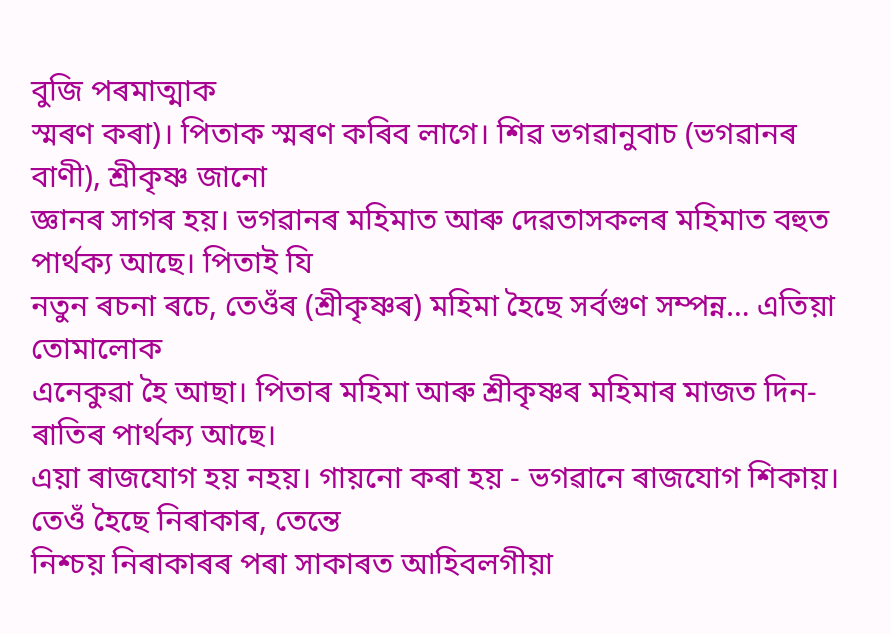বুজি পৰমাত্মাক
স্মৰণ কৰা)। পিতাক স্মৰণ কৰিব লাগে। শিৱ ভগৱানুবাচ (ভগৱানৰ বাণী), শ্ৰীকৃষ্ণ জানো
জ্ঞানৰ সাগৰ হয়। ভগৱানৰ মহিমাত আৰু দেৱতাসকলৰ মহিমাত বহুত পাৰ্থক্য আছে। পিতাই যি
নতুন ৰচনা ৰচে, তেওঁৰ (শ্ৰীকৃষ্ণৰ) মহিমা হৈছে সৰ্বগুণ সম্পন্ন… এতিয়া তোমালোক
এনেকুৱা হৈ আছা। পিতাৰ মহিমা আৰু শ্ৰীকৃষ্ণৰ মহিমাৰ মাজত দিন-ৰাতিৰ পাৰ্থক্য আছে।
এয়া ৰাজযোগ হয় নহয়। গায়নো কৰা হয় - ভগৱানে ৰাজযোগ শিকায়। তেওঁ হৈছে নিৰাকাৰ, তেন্তে
নিশ্চয় নিৰাকাৰৰ পৰা সাকাৰত আহিবলগীয়া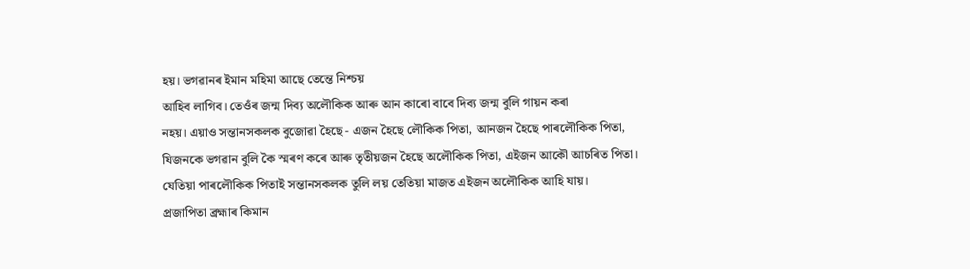হয়। ভগৱানৰ ইমান মহিমা আছে তেন্তে নিশ্চয়
আহিব লাগিব। তেওঁৰ জন্ম দিব্য অলৌকিক আৰু আন কাৰো বাবে দিব্য জন্ম বুলি গায়ন কৰা
নহয়। এয়াও সন্তানসকলক বুজোৱা হৈছে - এজন হৈছে লৌকিক পিতা, আনজন হৈছে পাৰলৌকিক পিতা,
যিজনকে ভগৱান বুলি কৈ স্মৰণ কৰে আৰু তৃতীয়জন হৈছে অলৌকিক পিতা, এইজন আকৌ আচৰিত পিতা।
যেতিয়া পাৰলৌকিক পিতাই সন্তানসকলক তুলি লয় তেতিয়া মাজত এইজন অলৌকিক আহি যায়।
প্ৰজাপিতা ব্ৰহ্মাৰ কিমান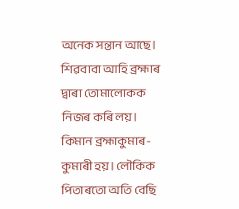অনেক সন্তান আছে। শিৱবাবা আহি ব্ৰহ্মাৰ দ্বাৰা তোমালোকক
নিজৰ কৰি লয়। কিমান ব্ৰহ্মাকুমাৰ-কুমাৰী হয়। লৌকিক পিতাৰতো অতি বেছি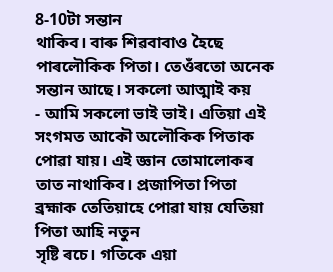8-10টা সন্তান
থাকিব। বাৰু শিৱবাবাও হৈছে পাৰলৌকিক পিতা। তেওঁৰতো অনেক সন্তান আছে। সকলো আত্মাই কয়
- আমি সকলো ভাই ভাই। এতিয়া এই সংগমত আকৌ অলৌকিক পিতাক পোৱা যায়। এই জ্ঞান তোমালোকৰ
তাত নাথাকিব। প্ৰজাপিতা পিতা ব্ৰহ্মাক তেতিয়াহে পোৱা যায় যেতিয়া পিতা আহি নতুন
সৃষ্টি ৰচে। গতিকে এয়া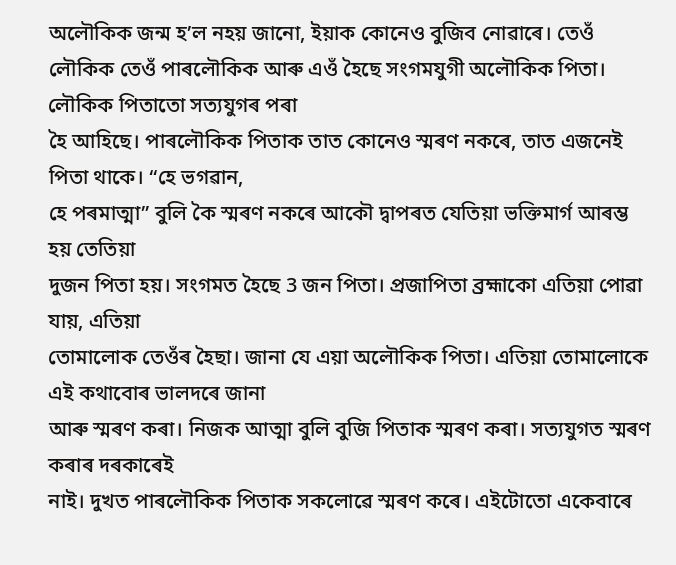অলৌকিক জন্ম হ’ল নহয় জানো, ইয়াক কোনেও বুজিব নোৱাৰে। তেওঁ
লৌকিক তেওঁ পাৰলৌকিক আৰু এওঁ হৈছে সংগমযুগী অলৌকিক পিতা। লৌকিক পিতাতো সত্যযুগৰ পৰা
হৈ আহিছে। পাৰলৌকিক পিতাক তাত কোনেও স্মৰণ নকৰে, তাত এজনেই পিতা থাকে। “হে ভগৱান,
হে পৰমাত্মা” বুলি কৈ স্মৰণ নকৰে আকৌ দ্বাপৰত যেতিয়া ভক্তিমাৰ্গ আৰম্ভ হয় তেতিয়া
দুজন পিতা হয়। সংগমত হৈছে 3 জন পিতা। প্ৰজাপিতা ব্ৰহ্মাকো এতিয়া পোৱা যায়, এতিয়া
তোমালোক তেওঁৰ হৈছা। জানা যে এয়া অলৌকিক পিতা। এতিয়া তোমালোকে এই কথাবোৰ ভালদৰে জানা
আৰু স্মৰণ কৰা। নিজক আত্মা বুলি বুজি পিতাক স্মৰণ কৰা। সত্যযুগত স্মৰণ কৰাৰ দৰকাৰেই
নাই। দুখত পাৰলৌকিক পিতাক সকলোৱে স্মৰণ কৰে। এইটোতো একেবাৰে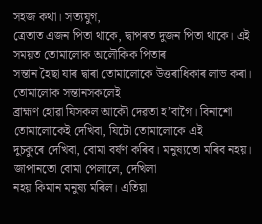সহজ কথা। সত্যযুগ,
ত্ৰেতাত এজন পিতা থাকে, দ্বাপৰত দুজন পিতা থাকে। এই সময়ত তোমালোক অলৌকিক পিতাৰ
সন্তান হৈছা যাৰ দ্বাৰা তোমালোকে উত্তৰাধিকাৰ লাভ কৰা। তোমালোক সন্তানসকলেই
ব্ৰাহ্মণ হোৱা যিসকল আকৌ দেৱতা হ’বাগৈ। বিনাশো তোমালোকেই দেখিবা, যিটো তোমালোকে এই
দুচকুৰে দেখিবা, বোমা বৰ্ষণ কৰিব। মনুষ্যতো মৰিব নহয়। জাপানতো বোমা পেলালে, দেখিলা
নহয় কিমান মনুষ্য মৰিল। এতিয়া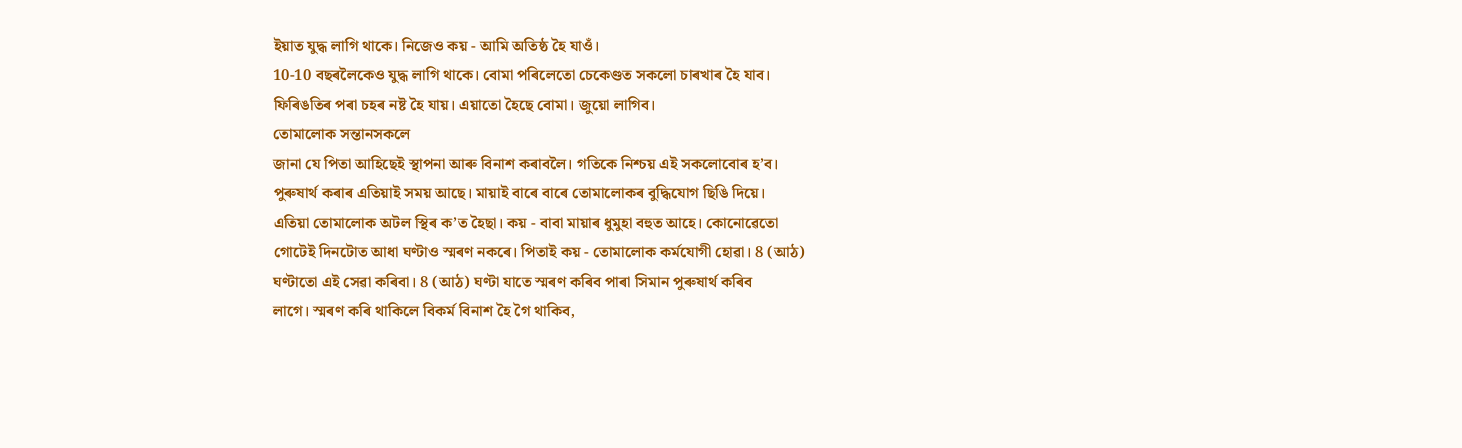ইয়াত যুদ্ধ লাগি থাকে। নিজেও কয় - আমি অতিষ্ঠ হৈ যাওঁ।
10-10 বছৰলৈকেও যুদ্ধ লাগি থাকে। বোমা পৰিলেতো চেকেণ্ডত সকলো চাৰখাৰ হৈ যাব।
ফিৰিঙতিৰ পৰা চহৰ নষ্ট হৈ যায়। এয়াতো হৈছে বোমা। জুয়ো লাগিব।
তোমালোক সন্তানসকলে
জানা যে পিতা আহিছেই স্থাপনা আৰু বিনাশ কৰাবলৈ। গতিকে নিশ্চয় এই সকলোবোৰ হ’ব।
পুৰুষাৰ্থ কৰাৰ এতিয়াই সময় আছে। মায়াই বাৰে বাৰে তোমালোকৰ বুদ্ধিযোগ ছিঙি দিয়ে।
এতিয়া তোমালোক অটল স্থিৰ ক’ত হৈছা। কয় - বাবা মায়াৰ ধুমুহা বহুত আহে। কোনোৱেতো
গোটেই দিনটোত আধা ঘণ্টাও স্মৰণ নকৰে। পিতাই কয় - তোমালোক কৰ্মযোগী হোৱা। 8 (আঠ)
ঘণ্টাতো এই সেৱা কৰিবা। 8 (আঠ) ঘণ্টা যাতে স্মৰণ কৰিব পাৰা সিমান পুৰুষাৰ্থ কৰিব
লাগে। স্মৰণ কৰি থাকিলে বিকৰ্ম বিনাশ হৈ গৈ থাকিব,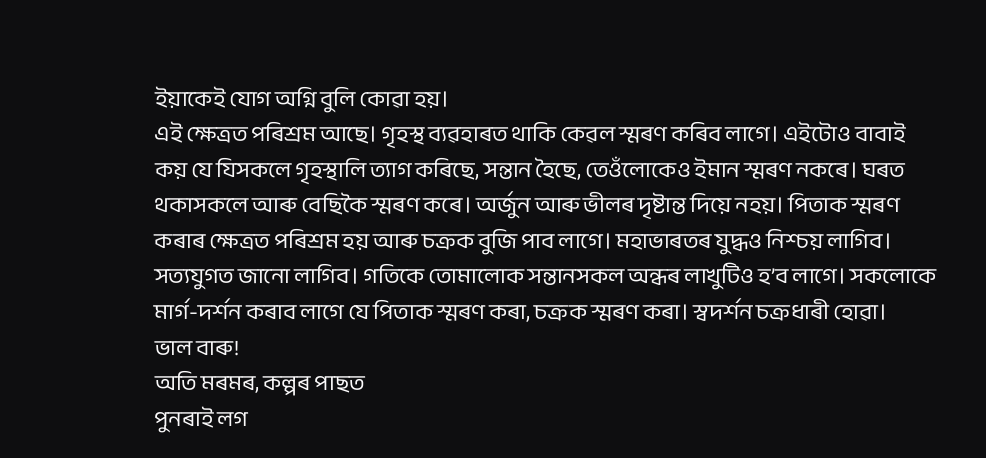ইয়াকেই যোগ অগ্নি বুলি কোৱা হয়।
এই ক্ষেত্ৰত পৰিশ্ৰম আছে। গৃহস্থ ব্যৱহাৰত থাকি কেৱল স্মৰণ কৰিব লাগে। এইটোও বাবাই
কয় যে যিসকলে গৃহস্থালি ত্যাগ কৰিছে, সন্তান হৈছে, তেওঁলোকেও ইমান স্মৰণ নকৰে। ঘৰত
থকাসকলে আৰু বেছিকৈ স্মৰণ কৰে। অৰ্জুন আৰু ভীলৰ দৃষ্টান্ত দিয়ে নহয়। পিতাক স্মৰণ
কৰাৰ ক্ষেত্ৰত পৰিশ্ৰম হয় আৰু চক্ৰক বুজি পাব লাগে। মহাভাৰতৰ যুদ্ধও নিশ্চয় লাগিব।
সত্যযুগত জানো লাগিব। গতিকে তোমালোক সন্তানসকল অন্ধৰ লাখুটিও হ’ব লাগে। সকলোকে
মাৰ্গ-দৰ্শন কৰাব লাগে যে পিতাক স্মৰণ কৰা, চক্ৰক স্মৰণ কৰা। স্বদৰ্শন চক্ৰধাৰী হোৱা।
ভাল বাৰু!
অতি মৰমৰ, কল্পৰ পাছত
পুনৰাই লগ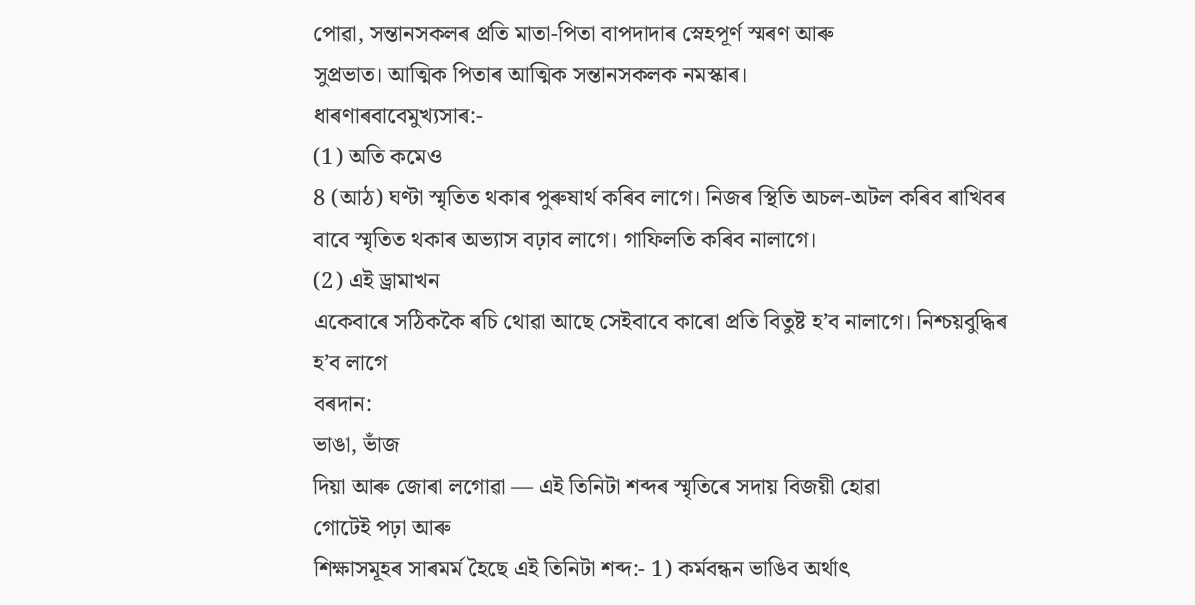পোৱা, সন্তানসকলৰ প্ৰতি মাতা-পিতা বাপদাদাৰ স্নেহপূৰ্ণ স্মৰণ আৰু
সুপ্ৰভাত। আত্মিক পিতাৰ আত্মিক সন্তানসকলক নমস্কাৰ।
ধাৰণাৰবাবেমুখ্যসাৰ:-
(1) অতি কমেও
8 (আঠ) ঘণ্টা স্মৃতিত থকাৰ পুৰুষাৰ্থ কৰিব লাগে। নিজৰ স্থিতি অচল-অটল কৰিব ৰাখিবৰ
বাবে স্মৃতিত থকাৰ অভ্যাস বঢ়াব লাগে। গাফিলতি কৰিব নালাগে।
(2) এই ড্ৰামাখন
একেবাৰে সঠিককৈ ৰচি থোৱা আছে সেইবাবে কাৰো প্ৰতি বিতুষ্ট হ’ব নালাগে। নিশ্চয়বুদ্ধিৰ
হ’ব লাগে
বৰদান:
ভাঙা, ভাঁজ
দিয়া আৰু জোৰা লগোৱা — এই তিনিটা শব্দৰ স্মৃতিৰে সদায় বিজয়ী হোৱা
গোটেই পঢ়া আৰু
শিক্ষাসমূহৰ সাৰমৰ্ম হৈছে এই তিনিটা শব্দ:- 1) কৰ্মবন্ধন ভাঙিব অৰ্থাৎ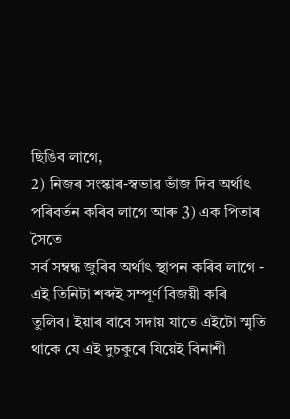ছিঙিব লাগে,
2) নিজৰ সংস্কাৰ-স্বভাৱ ভাঁজ দিব অৰ্থাৎ পৰিবৰ্তন কৰিব লাগে আৰু 3) এক পিতাৰ সৈতে
সৰ্ব সম্বন্ধ জুৰিব অৰ্থাৎ স্থাপন কৰিব লাগে - এই তিনিটা শব্দই সম্পূৰ্ণ বিজয়ী কৰি
তুলিব। ইয়াৰ বাবে সদায় যাতে এইটো স্মৃতি থাকে যে এই দুচকুৰে যিয়েই বিনাশী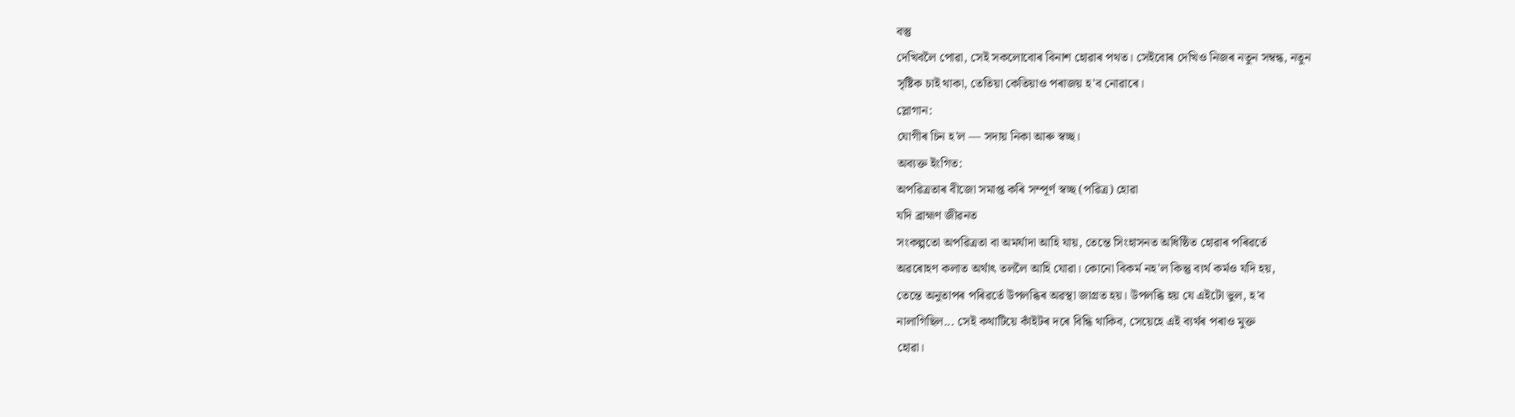বস্তু
দেখিবলৈ পোৱা, সেই সকলোবোৰ বিনাশ হোৱাৰ পথত। সেইবোৰ দেখিও নিজৰ নতুন সম্বন্ধ, নতুন
সৃষ্টিক চাই থাকা, তেতিয়া কেতিয়াও পৰাজয় হ'ব নোৱাৰে।
স্লোগান:
যোগীৰ চিন হ'ল — সদায় নিকা আৰু স্বচ্ছ।
অব্যক্ত ইংগিত:
অপৱিত্ৰতাৰ বীজো সমাপ্ত কৰি সম্পূৰ্ণ স্বচ্ছ (পৱিত্ৰ) হোৱা
যদি ব্ৰাহ্মণ জীৱনত
সংকল্পতো অপৱিত্ৰতা বা অমৰ্যাদা আহি যায়, তেন্তে সিংহাসনত অধিষ্ঠিত হোৱাৰ পৰিৱৰ্তে
অৱৰোহণ কলাত অৰ্থাৎ তললৈ আহি যোৱা। কোনো বিকৰ্ম নহ'ল কিন্তু ব্যৰ্থ কৰ্মও যদি হয়,
তেন্তে অনুতাপৰ পৰিৱৰ্তে উপলব্ধিৰ অৱস্থা জাগ্ৰত হয়। উপলব্ধি হয় যে এইটো ভুল, হ'ব
নালাগিছিল... সেই কথাটিয়ে কাঁইটৰ দৰে বিন্ধি থাকিব, সেয়েহে এই ব্যৰ্থৰ পৰাও মুক্ত
হোৱা।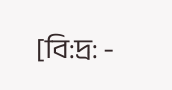[বি:দ্ৰ: -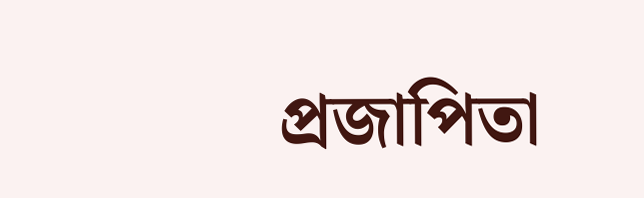প্ৰজাপিতা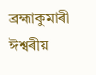ব্ৰহ্মাকুমাৰী ঈশ্বৰীয়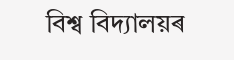বিশ্ব বিদ্যালয়ৰ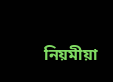নিয়মীয়া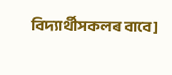বিদ্যাৰ্থীসকলৰ বাবে]